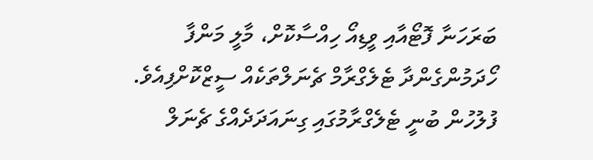ބަރަހަނާ ފޮޓޯއާއި ވީޑިއޯ ހިއްސާކޮށް، މާލީ މަންފާ ހޯދަމުންގެންދާ ޓެލެގްރާމް ޗެނަލްތަކެއް ސީޒްކޮށްފިއެވެ.
ފުލުހުން ބުނީ ޓެލެގްރާމުގައި ގިނައަދަދެއްގެ ޗެނަލް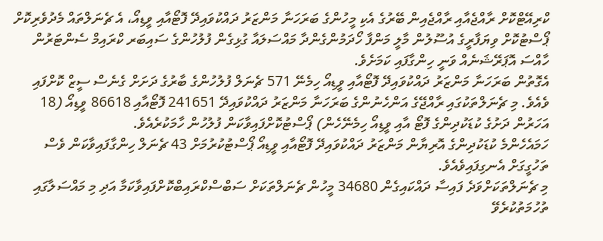ކްރިއޭޓްކޮށް ރާއްޖެއާއި ރާއްޖެއިން ބޭރުގެ އެކި މީހުންގެ ބަރަހަނާ މަންޒަރު ދައްކުވައިދޭ ފޮޓޯއާއި ވީޑިއޯ، އެ ޗެނަލްތައް މެދުވެރިކޮށް ޕޯސްޓުކޮށް ވިޔަފާރީގެ އުސޫލުން މާލީ މަންފާ ހޯދަމުންގެންދާ މައްސަލައާ ގުޅިގެން ފުލުހުންގެ ސައިބަރ ކްރައިމް ސެންޓަރުން ހާއްސަ އޮޕަރޭޝަނެއް ވަނީ ހިންގާފައި ކަމަށެވެ.
އެގޮތުން ބަރަހަނާ މަންޒަރު ދައްކުވައިދޭ ފޮޓޯއާއި ވީޑިއޯ ހިމެނޭ 571 ޗެނަލް ފުލުހުންގެ ބާރުގެ ދަށަށް ގެނެސް ސީޒް ކޮށްފައި ވެއެވެ. މި ޗެނަލްތަކުގައި ރާއްޖޭގެ އަންހެނުންގެ ބަރަހަނާ މަންޒަރު ދައްކުވައިދޭ 241651 ފޮޓޯއާއި 86618 ވީޑިއޯ (18 އަހަރުން ދަށުގެ ކުޑަކުދިންގެ ފޮޓޯ އާއި ވީޑިއޯ ހިމެނޭހެން) ޕޯސްޓުކޮށްފައިވާކަން ފުލުހުން ހާމަކުރެއެވެ.
ހަމައެހެންމެ ކުޑަކުދިންގެ އޮރިޔާން މަންޒަރު ދައްކުވައިދޭ ފޮޓޯއާއި ވީޑިއޯ ޕޯސްޓުކުރުމަށް 43 ޗެނަލް ހިންގާފައިވާކަން ވެސް ތަހުގީގަށް އެނގިފައިވެއެވެ.
މި ޗެނަލްތަކަށްވަދެ ފައިސާ ދައްކައިގެން 34680 މީހުން ޗެނަލްތަކަށް ސަބްސްކްރައިބްކޮށްފައިވާކަމާ އަދި މި މައްސަލާގައި ތުހުމަތުކުރެވޭ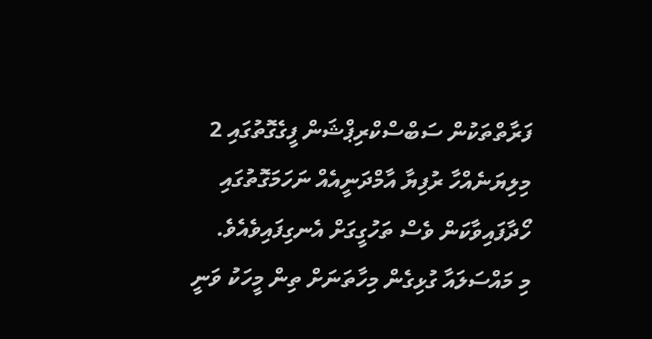ފަރާތްތަކުން ސަބްސްކްރިޕްޝަން ފީގެގޮތުގައި 2 މިލިޔަނެއްހާ ރުފިޔާ އާމްދަނީއެއް ނަހަމަގޮތުގައި ހޯދާފައިވާކަން ވެސް ތަހުގީގަށް އެނގިފައިވެއެވެ.
މި މައްސަލައާ ގުޅިގެން މިހާތަނަށް ތިން މީހަކު ވަނީ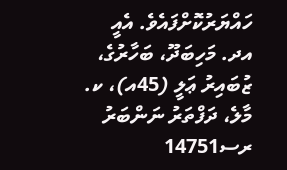ހައްޔަރުކޮށްފައެވެ. އެއީ އދ. މަހިބަދޫ، ބަހާރުގެ، ޒުބައިރު ޢަލީ (45އ)، ކ. މާލެ، ދަފްތަރު ނަންބަރު ރސ14751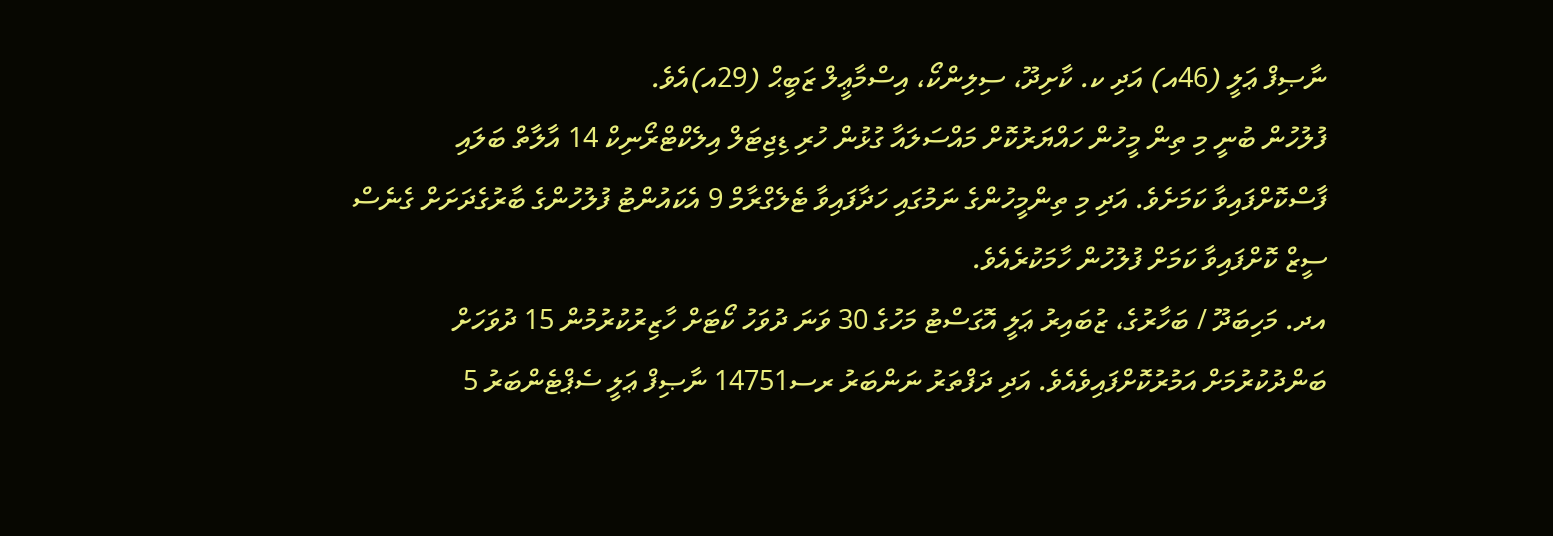ނާޞިފް ޢަލީ (46އ) އަދި ކ. ކާށިދޫ، ސިލިންކޯ، އިސްމާޢީލް ޒަބީޙް (29އ)އެވެ.
ފުލުހުން ބުނީ މި ތިން މީހުން ހައްޔަރުކޮށް މައްސަލައާ ގުޅުން ހުރި ޑިޖިޓަލް އިލެކްޓްރޯނިކް 14 އާލާތް ބަލައި ފާސްކޮށްފައިވާ ކަމަށެވެ. އަދި މި ތިންމީހުންގެ ނަމުގައި ހަދާފައިވާ ޓެލެގްރާމް 9 އެކައުންޓު ފުލުހުންގެ ބާރުގެދަށަށް ގެނެސް ސީޒް ކޮށްފައިވާ ކަމަށް ފުލުހުން ހާމަކުރެއެވެ.
އދ. މަހިބަދޫ / ބަހާރުގެ، ޒުބައިރު ޢަލީ އޮގަސްޓު މަހުގެ 30 ވަނަ ދުވަހު ކޯޓަށް ހާޒިރުކުރުމުން 15 ދުވަހަށް ބަންދުކުރުމަށް އަމުރުކޮށްފައިވެއެވެ. އަދި ދަފްތަރު ނަންބަރު ރސ14751 ނާޞިފް ޢަލީ ސެޕްޓެންބަރު 5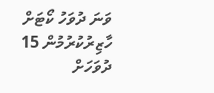ވަނަ ދުވަހު ކޯޓަށް ހާޒިރުކުރުމުން 15 ދުވަހަށް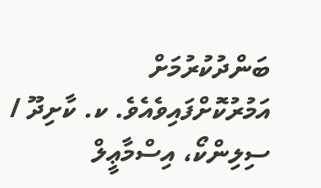ބަންދުކުރުމަށް އަމުރުކޮށްފައިވެއެވެ. ކ. ކާށިދޫ / ސިލިންކޯ، އިސްމާޢީލް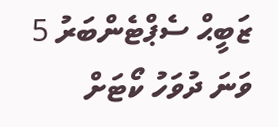ޒަބީޙް ސެޕްޓެންބަރު 5 ވަނަ ދުވަހު ކޯޓަށް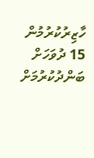ހާޒިރުކުރުމުން 15 ދުވަހަށް ބަންދުކުރުމަށް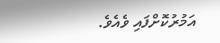އަމުރުކޮށްފައި ވެއެވެ.